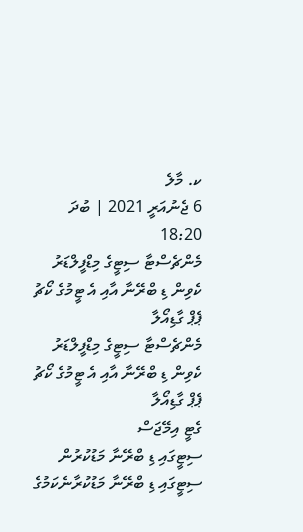ކ. މާލެ
6 ޖެނުއަރީ 2021 | ބުދަ 18:20
މެންޗެސްޓާ ސިޓީގެ މިޑްފީލްޑަރު ކެވިން ޑި ބްރޭނާ އާއި އެ ޓީމުގެ ކޯޗު ޕެޕް ގާޑިއޯލާ
މެންޗެސްޓާ ސިޓީގެ މިޑްފީލްޑަރު ކެވިން ޑި ބްރޭނާ އާއި އެ ޓީމުގެ ކޯޗު ޕެޕް ގާޑިއޯލާ
ގެޓީ އިމޭޖަސް
ސިޓީގައި ޑި ބްރޭނާ މަޑުކުރުން
ސިޓީގައި ޑި ބްރޭނާ މަޑުކުރާނެކަމުގެ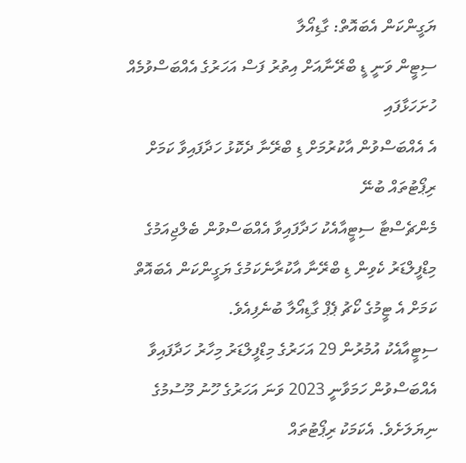ޔަގީންކަން އެބައޮތް: ގާޑިއޯލާ
ސިޓީން ވަނީ ޑީ ބްރޭނާއަށް އިތުރު ފަސް އަހަރުގެ އެއްބަސްވުމެއް ހުށަހަޅާފައި
އެ އެއްބަސްވުން އާކުރުމަށް ޑި ބްރޭނާ ދެކޮޅު ހަދާފައިވާ ކަމަށް ރިޕޯޓުތައް ބުނޭ
މެންޗެސްޓާ ސިޓީއާއެކު ހަދާފައިވާ އެއްބަސްވުން ބެލްޖިއަމުގެ މިޑްފީލްޑަރު ކެވިން ޑި ބްރޭނާ އާކުރާނެކަމުގެ ޔަގީންކަން އެބައޮތް ކަމަށް އެ ޓީމުގެ ކޯޗު ޕެޕް ގާޑިއޯލާ ބުނެފިއެވެ.
ސިޓީއާއެކު އުމުރުން 29 އަހަރުގެ މިޑްފީލްޑަރު މިހާރު ހަދާފައިވާ އެއްބަސްވުން ހަމަވާނީ 2023 ވަނަ އަހަރުގެ ހޫނު މޫސުމުގެ ނިޔަލަށެވެ. އެކަމަކު ރިޕޯޓުތައް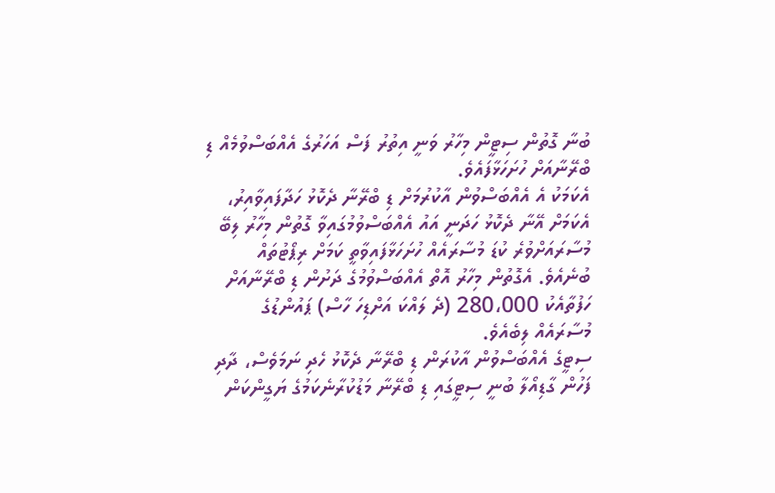ބުނާ ގޮތުން ސިޓީން މިހާރު ވަނީ އިތުރު ފަސް އަހަރުގެ އެއްބަސްވުމެއް ޑި ބްރޭނާއަށް ހުށަހަޅާފައެވެ.
އެކަމަކު އެ އެއްބަސްވުން އާކުރުމަށް ޑި ބްރޭނާ ދެކޮޅު ހަދާފައިވާއިރު، އެކަމަށް އޭނާ ދެކޮޅު ހަދަނީ އައު އެއްބަސްވުމުގައިވާ ގޮތުން މިހާރު ލިބޭ މުސާރައަށްވުރެ ކުޑަ މުސާރައެއް ހުށަހަޅާފައިވާތީ ކަމަށް ރިޕޯޓުތައް ބުނެއެވެ. އެގޮތުން މިހާރު އޮތް އެއްބަސްވުމުގެ ދަށުން ޑި ބްރޭނާއަށް ހަފުތާއެކު 280،000 (ދެ ލައްކަ އަށްޑިހަ ހާސް) ޕައުންޑުގެ މުސާރައެއް ލިބެއެވެ.
ސިޓީގެ އެއްބަސްވުން އާކުރަން ޑި ބްރޭނާ ދެކޮޅު ހެދި ނަމަވެސް، ދާދި ފަހުން ގާޑިއޯލާ ބުނީ ސިޓީގައި ޑި ބްރޭނާ މަޑުކުރާނެކަމުގެ ޔަގީންކަން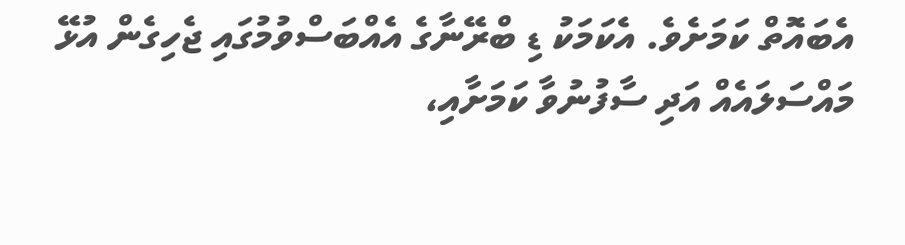އެބައޮތް ކަމަށެވެ. އެކަމަކު ޑި ބްރޭނާގެ އެއްބަސްވުމުގައި ޖެހިގެން އުޅޭ މައްސަލައެއް އަދި ސާފުނުވާ ކަމަށާއި،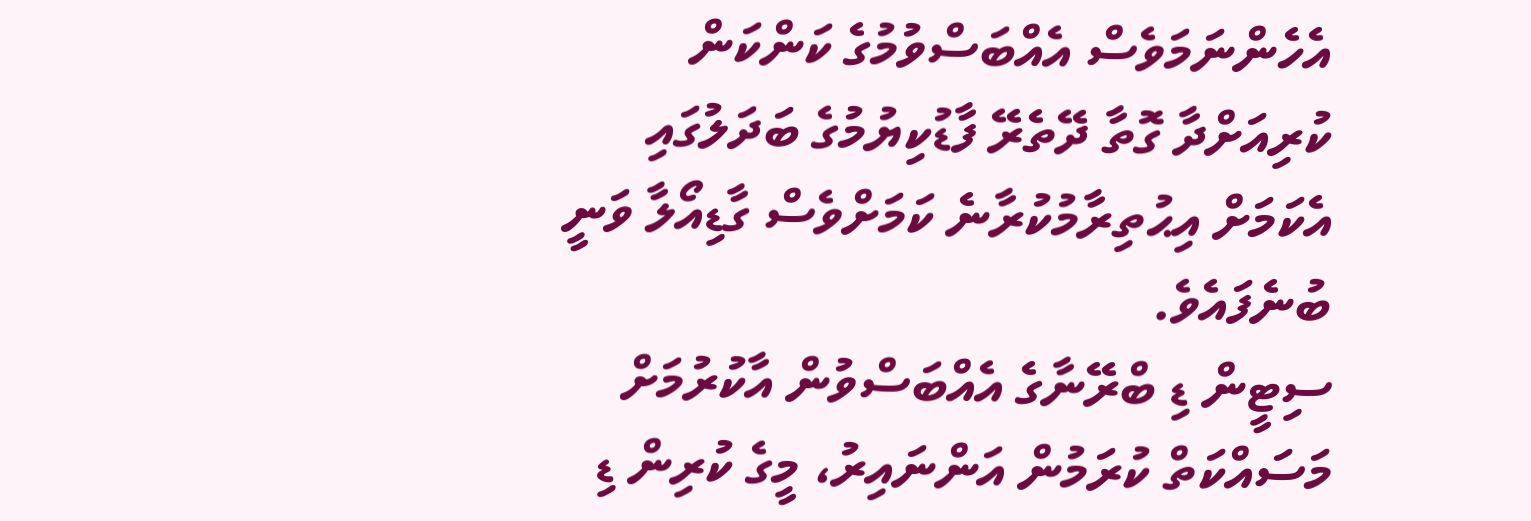އެހެންނަމަވެސް އެއްބަސްވުމުގެ ކަންކަން ކުރިއަށްދާ ގޮތާ ދޭތެރޭ ފާޑުކިޔުމުގެ ބަދަލުގައި އެކަމަށް އިޙުތިރާމުކުރާނެ ކަމަށްވެސް ގާޑިއޯލާ ވަނީ ބުނެފައެވެ.
ސިޓީން ޑި ބްރޭނާގެ އެއްބަސްވުން އާކުރުމަށް މަސައްކަތް ކުރަމުން އަންނައިރު، މީގެ ކުރިން ޑި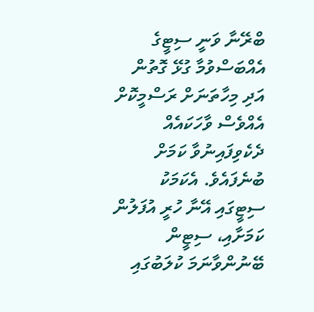ބްރޭނާ ވަނީ ސިޓީގެ އެއްބަސްވުމާ ގުޅޭ ގޮތުން އަދި މިހާތަނަށް ރަސްމީކޮށް އެއްވެސް ވާހަކައެއް ދެކެވިފައިނުވާ ކަމަށް ބުނެފައެވެ. އެކަމަކު ސިޓީގައި އޭނާ ހުރީ އުފަލުން ކަމަށާއި، ސިޓީން ބޭނުންވާނަމަ ކުލަބުގައި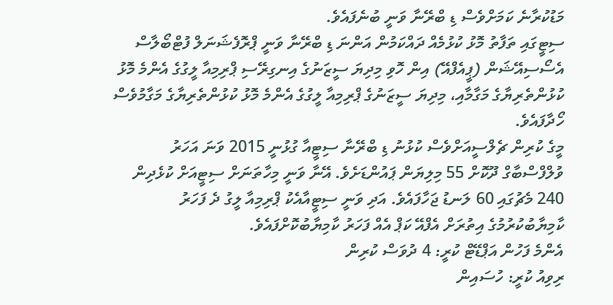މަޑުކުރާނެ ކަމަށްވެސް ޑި ބްރޭނާ ވަނީ ބުނެފައެވެ.
ސިޓީގައި ތަފާތު މޮޅު ކުޅުމެއް ދައްކަމުން އަންނަ ޑި ބްރޭނާ ވަނީ ޕްރޮފެޝަނަލް ފުޓްބޯލާސް އެސޯސިއޭޝަން (ޕީއެފްއޭ) އިން ހޮވި މިދިޔަ ސީޒަނުގެ އިނގިރޭސި ޕްރިމިއާ ލީގުގެ އެންމެ މޮޅު ކުޅުންތެރިޔާގެ މަގާމާއި، މިދިޔަ ސީޒަނުގެ ޕްރިމިއާ ލީގުގެ އެންމެ މޮޅު ކުޅުންތެރިޔާގެ މަގާމުވެސް ހޯދާފައެވެ.
މީގެ ކުރިން ޗެލްސީއަށްވެސް ކުޅުނު ޑި ބްރޭނާ ސިޓީއާ ގުޅުނީ 2015 ވަނަ އަހަރު ވުލްފްސްބާގް ދޫކޮށް 55 މިލިޔަން ޕައުންޑަށެވެ. އޭނާ ވަނީ މިހާތަނަށް ސިޓީއަށް ކުޅެދިން 240 މެޗުގައި 60 ލަނޑު ޖަހާފައެވެ. އަދި ވަނީ ސިޓީއާއެކު ޕްރިމިއާ ލީގު ދެ ފަހަރު ކާމިޔާބުކުރުމުގެ އިތުރަށް އެފްއޭ ކަޕް އެއް ފަހަރު ކާމިޔާބުކޮށްފައެވެ.
އެންމެ ފަހުން އަޕްޑޭޓް ކުރީ: 4 ދުވަސް ކުރިން
ރިވިއު ކުރީ: ހުސައިން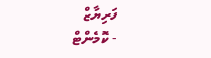ފަރިޔާޒް
- ކޮމެންޓް